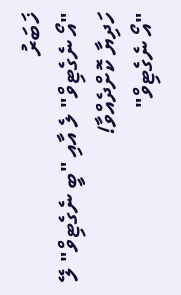ޚަބަރު
"އޯ ނެގެޓިވް" ލެ އާއި "ބީ ނެގެޓިވް" ލޭ ހަދިޔާ ކޮށްދެއްވާ!
"އޯ ނެގެޓިވް"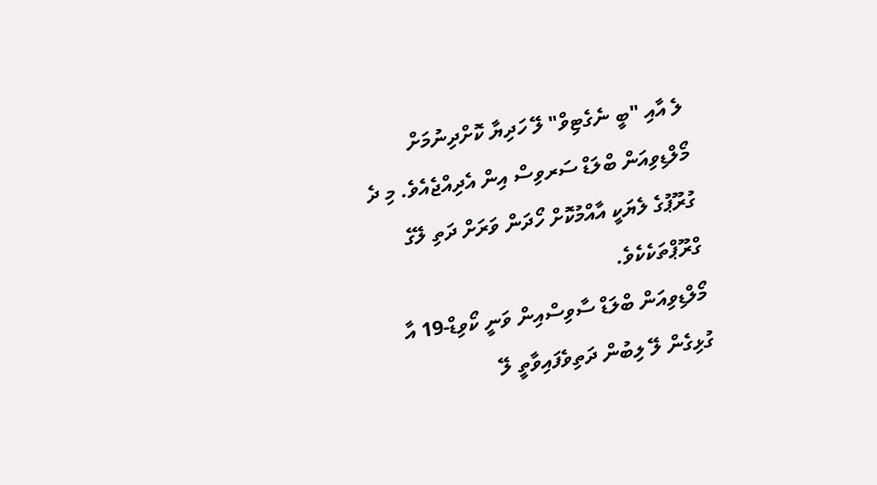ލެ އާއި "ބީ ނެގެޓިވް" ލޭ ހަދިޔާ ކޮށްދިނުމަށް މޯލްޑިވިއަން ބްލަޑް ސަރވިސް އިން އެދިއްޖެއެވެ. މި ދެ ގުރޫޕުގެ ލެޔަކީ އާއްމުކޮށް ހޯދަން ވަރަށް ދަތި ލޭގެ ގްރޫޕްތަކެކެވެ.
މޯލްޑިވިއަން ބްލަޑް ސާވިސްއިން ވަނީ ކޯވިޑް-19 އާ ގުޅިގެން ލޭ ލިބުން ދަތިވެފައިވާތީ ލޭ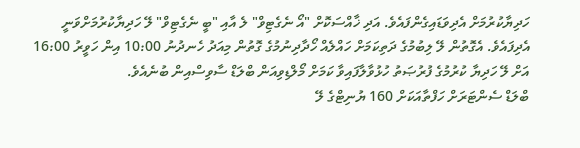ހަދިޔާކުރުމަށް އެދިވަޑައިގެންފައެވެ. އަދި ޚާއްސަކޮށް "އޯ ނެގެޓިވް" ލެ އާއި "ބީ ނެގެޓިވް" ލޭ ހަދިޔާކުރުމަށްވަނީ އެދިފައެވެ. އެގޮތުން ލޭ ލިބުމުގެ ދަތިކަމަށް ހައްލެއް ހޯދާދިނުމުގެ ގޮތުން މިއަދު ހެނދުނު 10:00 އިން ހަވީރު 16:00 އަށް ލޭ ހަދިޔާ ކުރުމުގެ ފުރުޞަތު ހުޅުވާލާފައިވާ ކަމަށް މޯލްޑިވިއަން ބްލަޑް ސާވިސްއިން ބުނެއެވެ.
ބްލަޑް ސެންޓަރަށް ހަފްތާއަކަށް 160 ޔުނިޓްގެ ލޭ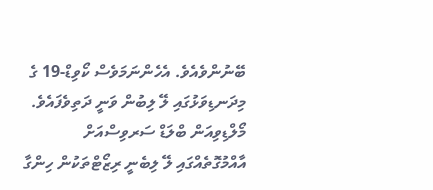ބޭނުންވެއެވެ. އެހެންނަމަވެސް ކޯވިޑް-19 ގެ މިދަނޑިވަޅުގައި ލޭ ލިބުން ވަނީ ދަތިވެފައެވެ. މޯލްޑިވިއަން ބްލަޑް ސަރވިސްއަށް އާއްމުގޮތެއްގައި ލޭ ލިބެނީ ރިޒޯޓްތަކުން ހިންގާ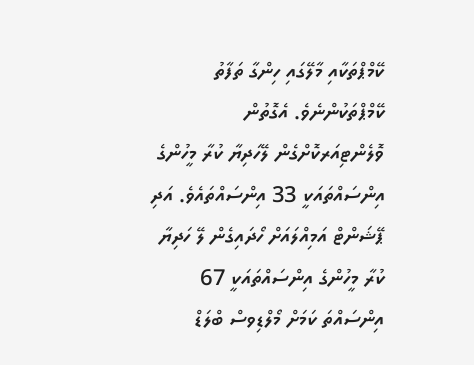ކޭމްޕްތަކާއި މާލޭގައި ހިންގާ ތަފާތު ކޭމްޕްތަކުންނެވެ. އެގޮތުން ވޮލެންޓިއަރކޮށްގެން ލޭހަދިޔާ ކުރާ މީހުންގެ އިންސައްތައަކީ 33 އިންސައްތައެވެ. އަދި ޕޭޝަންޓް އަމިއްލައަށް ހޯދައިގެން ލޭ ހަދިޔާ ކުރާ މީހުންގެ އިންސައްތައަކީ 67 އިންސައްތަ ކަމަށް މޯލްޑިވސް ބްލަޑް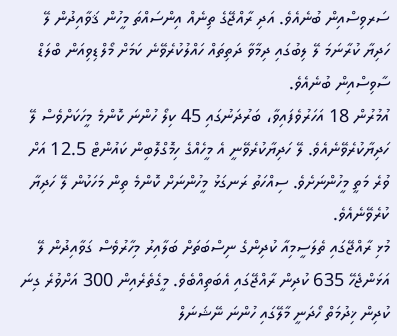ސަރވިސްއިން ބުނެއެވެ. އަދި ރާއްޖޭގެ ތިނެއް އިންސައްތަ މީހުން ޤަވާއިދުން ލޭ ހަދިޔާ ކުރާނަމަ ލޭ ލިބުގައި ދިމާވާ ދަތިތައް ހައްލުކުރެވޭނެ ކަމަށް މޯލްޑިވިއަން ބްލަޑް ސާވިސްއިން ބުނެއެވެ.
އުމުރުން 18 އަހަރުވެފައިވާ، ބަރުދަނުގައި 45 ކިލޯ ހުންނަ ކޮންމެ މީހަކަށްވެސް ލޭ ހަދިޔާކުރެވޭނެއެވެ. ލޭ ހަދިޔާކުރެވޭނީ އެ މީހެއްގެ ހިމޮގްލޮބިން ކައުންޓް 12.5 އަށް ވުރެ މަތީ މީހުންނަށެވެ. ސިއްހަތު ރަނގަޅު މީހުންނަށް ކޮންމެ ތިން މަހަކުން ލޭ ހަދިޔާ ކުރެވޭނެއެވެ.
މުޅި ރާއްޖޭގައި ތެލަސީމިއާ ކުދިންގެ ނިސްބަތަށް ބަލާއިރު މިހާރުވެސް ގަވާއިދުން ލޭ އަޅަންޖެހޭ 635 ކުދިން ރާއްޖޭގައި އެބަތިއްބެވެ. މީގެތެރެއިން 300 އަށްވުރެ ގިނަ ކުދިން ޚިދުމަތް ހޯދަނީ މާލޭގައި ހުންނަ ނޭޝަނަލް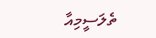ތެލަސީމިއާ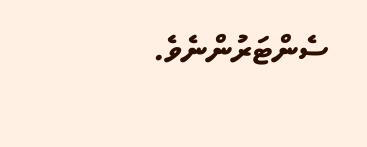ސެންޓަރުންނެވެ.